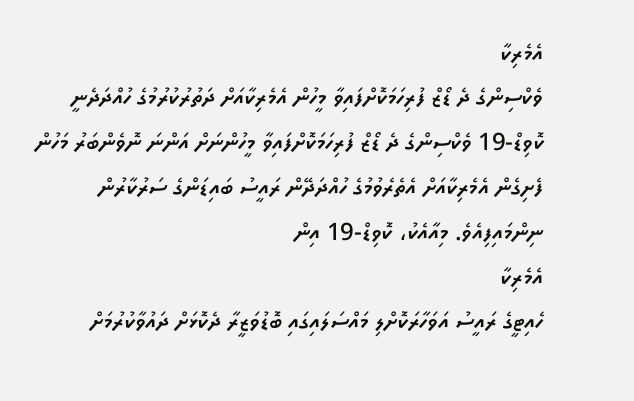އެމެރިކާ
ވެކްސިންގެ ދެ ޑޯޒް ފުރިހަމަކޮށްފައިވާ މީހުން އެމެރިކާއަށް ދަތުރުކުރުމުގެ ހުއްދަދެނީ
ކޮވިޑް-19 ވެކްސިންގެ ދެ ޑޯޒް ފުރިހަމަކޮށްފައިވާ މީހުންނަށް އަންނަ ނޮވެންބަރު މަހުން ފެށިގެން އެމެރިކާއަށް އެތެރެވުމުގެ ހުއްދަދޭން ރައީސު ބައިޑަންގެ ސަރުކާރުން ނިންމައިފިއެވެ. މިއާއެކު، ކޮވިޑް-19 އިން
އެމެރިކާ
ހެއިޓީގެ ރައީސު އަވަހާރަކޮށްލި މައްސަލައިގައި ބޮޑުވަޒީރާ ދެކޮޅަށް ދައުވާކުރުމަށް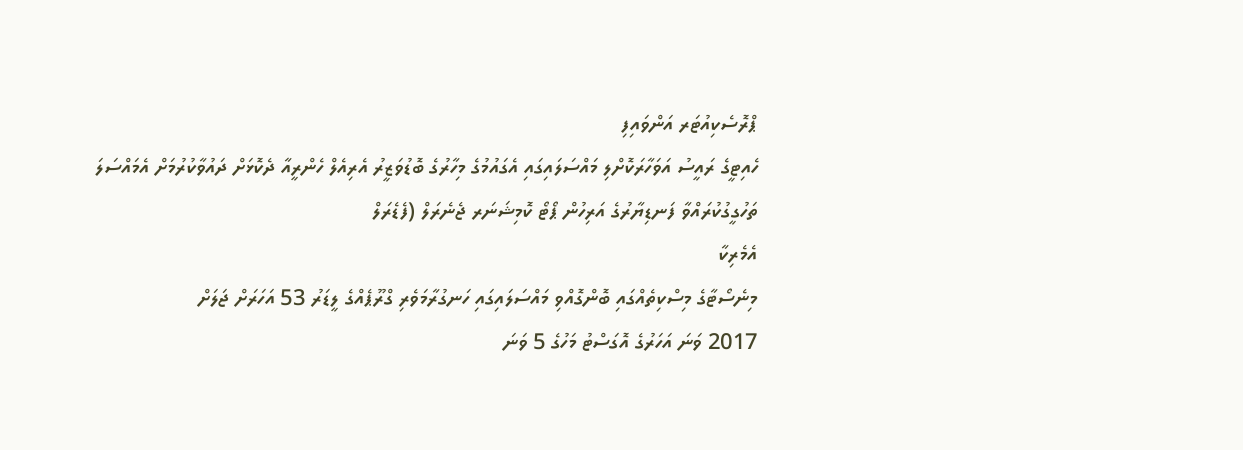ޕްރޮސެކިއުޓަރ އަންވައިފި
ހެއިޓީގެ ރައީސު އަވަހާރަކޮށްލި މައްސަލައިގައި އެގައުމުގެ މިހާރުގެ ބޮޑުވަޒީރު އެރިއެލް ހެންރީއާ ދެކޮޅަށް ދައުވާކުރުމަށް އެމައްސަލަ ތަހުގީގުކުރައްވާ ފަނޑިޔާރުގެ އަރިހުން ޕޯޓޯ ކޮމިޝަނަރ ޖެނެރަލް (ފެޑެރަލް
އެމެރިކާ
މިނެސޯޓާގެ މިސްކިތެއްގައި ބޮންގޮއްވި މައްސަލައިގައި ހަނގުރާމަވެރި ގްރޫޕެއްގެ ލީޑަރު 53 އަހަރަށް ޖަލަށް
2017 ވަނަ އަހަރުގެ އޮގަސްޓު މަހުގެ 5 ވަނަ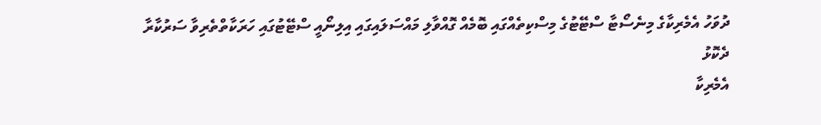ދުވަހު އެމެރިކާގެ މިނެސޯޓާ ސްޓޭޓުގެ މިސްކިތެއްގައި ބޮމެއް ގޮއްވާލި މައްސަލައިގައި އިލިނޯއީ ސްޓޭޓުގައި ހަރަކާތްތެރިވާ ސަރުކާރާ ދެކޮޅު
އެމެރިކާ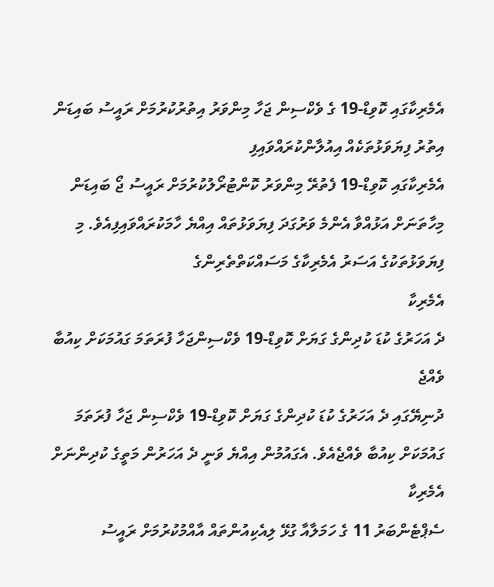އެމެރިކާގައި ކޮވިޑް-19 ގެ ވެކްސިން ޖަހާ މިންވަރު އިތުރުކުރުމަށް ރައީސު ބައިޑަން އިތުރު ފިޔަވަޅުތަކެއް އިއުލާންކުރައްވައިފި
އެމެރިކާގައި ކޮވިޑް-19 ފެތުރޭ މިންވަރު ކޮންޓުރޯލުކުރުމަށް ރައީސު ޖޯ ބައިޑަން މިހާތަނަށް އަޅުއްވާ އެންމެ ވަރުގަދަ ފިޔަވަޅުތައް އިއްޔެ ހާމަކުރައްވައިފިއެވެ. މި ފިޔަވަޅުތަކުގެ އަސަރު އެމެރިކާގެ މަސައްކަތްތެރިންގެ
އެމެރިކާ
ދެ އަހަރުގެ ކުޑަ ކުދިންގެ ގަޔަށް ކޮވިޑް-19 ވެކްސިންޖަހާ ފުރަތަމަ ގައުމަކަށް ކިއުބާ ވެއްޖެ
ދުނިޔޭގައި ދެ އަހަރުގެ ކުޑަ ކުދިންގެ ގަޔަށް ކޮވިޑް-19 ވެކްސިން ޖަހާ ފުރަތަމަ ގައުމަކަށް ކިއުބާ ވެއްޖެއެވެ. އެގައުމުން އިއްޔެ ވަނީ ދެ އަހަރުން މަތީގެ ކުދިންނަށް
އެމެރިކާ
ސެޕްޓެންބަރު 11 ގެ ހަމަލާއާ ގުޅޭ ލިއެކިއުންތައް އާއްމުކުރުމަށް ރައީސު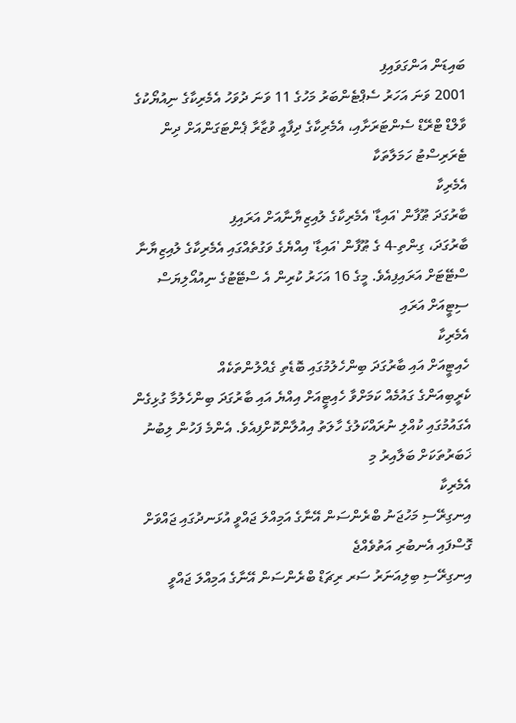ބައިޑަން އަންގަވައިފި
2001 ވަނަ އަހަރު ސެޕްޓެންބަރު މަހުގެ 11 ވަނަ ދުވަހު އެމެރިކާގެ ނިއުޔޯކުގެ ވާލްޑް ޓްރޭޑް ސެންޓަރަށާއި، އެމެރިކާގެ ދިފާއީ ވުޒާރާ ޕެންޓަގަންއަށް ދިން ޓެރަރިސްޓު ހަމަލާތަކާ
އެމެރިކާ
ބާރުގަދަ ޠޫފާން 'އައިޑާ' އެމެރިކާގެ ލުއިޒިޔާނާއަށް އަރައިފި
ބާރުގަދަ، ގިންތި-4 ގެ ޠޫފާން 'އައިޑާ' އިއްޔެގެ ވަގުތެއްގައި އެމެރިކާގެ ލުއިޒިޔާނާ ސްޓޭޓަށް އަރައިފިއެވެ. މީގެ 16 އަހަރު ކުރިން އެ ސްޓޭޓުގެ ނިއުއޯލިޔަސް ސިޓީއަށް އަރައި
އެމެރިކާ
ހެއިޓީއަށް އައި ބާރުގަދަ ބިންހެލުމުގައި ބޮޑެތި ގެއްލުންތަކެއް
ކެރީބިއަންގެ ގައުމެއް ކަމަށްވާ ހެއިޓީއަށް އިއްޔެ އައި ބާރުގަދަ ބިންހެލުމާ ގުޅިގެން އެގައުމުގައި ކުއްލި ނުރައްކަލުގެ ހާލަތު އިއުލާންކޮށްފިއެވެ. އެންމެ ފަހުން ލިބުނު ޚަބަރުތަކަށް ބަލާއިރު މި
އެމެރިކާ
އިނގިރޭސި މަހުޖަނު ބްރެންސަން އޭނާގެ އަމިއްލަ ޖައްވީ އުޅަނދުގައި ޖައްވަށް ގޮސްފައި އެނބުރި އަތުވެއްޖެ
އިނގިރޭސި ބިލިއަނަރު ސަރ ރިޗަޑް ބްރެންސަން އޭނާގެ އަމިއްލަ ޖައްވީ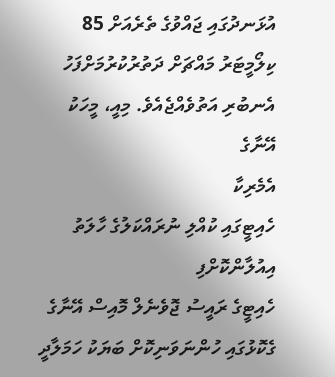އުޅަނދުގައި ޖައްވުގެ ތެރެއަށް 85 ކިލޯމީޓަރު މައްޗަށް ދަތުރުކުރުމަށްފަހު އެނބުރި އަތުވެއްޖެއެވެ. މިއީ، މީހަކު އޭނާގެ
އެމެރިކާ
ހެއިޓީގައި ކުއްލި ނުރައްކަލުގެ ހާލަތު އިއުލާންކޮށްފި
ހެއިޓީގެ ރައީސު ޖޮވެނެލް މޮއިސް އޭނާގެ ގެކޮޅުގައި ހުންނަވަނިކޮށް ބަޔަކު ހަމަލާދީ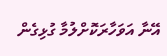އޭނާ އަވަހާރަކޮށްލުމާ ގުޅިގެން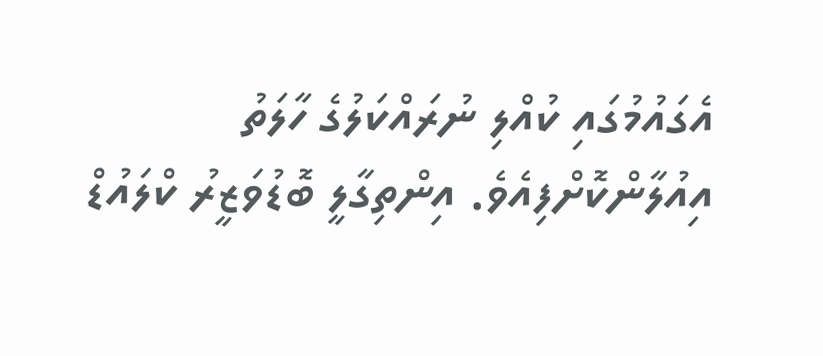އެގައުމުގައި ކުއްލި ނުރައްކަލުގެ ހާލަތު އިއުލާންކޮށްފިއެވެ. އިންތިގާލީ ބޮޑުވަޒީރު ކްލައުޑް